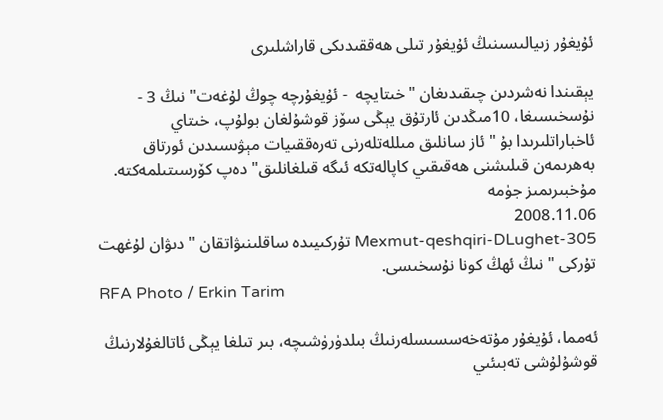ئۇيغۇر زىيالىسىنىڭ ئۇيغۇر تىلى ھەققىدىكى قاراشلىرى

يېقىندا نەشردىن چىقىدىغان "خىتايچە  - ئۇيغۇرچە چوڭ لۇغەت" نىڭ 3 - نۇسخىسىغا، 10مىڭدىن ئارتۇق يېڭى سۆز قوشۇلغان بولۇپ، خىتاي ئاخباراتلىرىدا بۇ " ئاز سانلىق مىللەتلەرنى تەرەققىيات مېۋىسىدىن ئورتاق بەھرىمەن قىلىشنى ھەقىقىي كاپالەتكە ئىگە قىلغانلىق" دەپ كۆرسىتىلمەكتە.
مۇخبىرىمىز جۈمه
2008.11.06
Mexmut-qeshqiri-DLughet-305 تۇركىيىده ساقلىنىۋاتقان " دىۋان لۇغهت تۇركى " نىڭ ئهڭ كونا نۇسخىسى.
RFA Photo / Erkin Tarim

ئەمما، ئۇيغۇر مۇتەخەسسىسلەرنىڭ بىلدۈرۈشىچە، بىر تىلغا يېڭى ئاتالغۇلارنىڭ قوشۇلۇشى تەبىئىي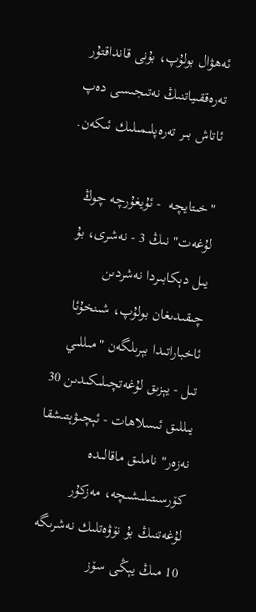ئەھۋال بولۇپ، بۇنى قانداقتۇر تەرەققىياتنىڭ نەتىجىسى دەپ ئاتاش بىر تەرەپلىمىلىك ئىكەن.

"خىتايچە  - ئۇيغۇرچە چوڭ لۇغەت" نىڭ 3 - نەشرى، بۇ يىل دېكابىردا نەشردىن چىقىدىغان بولۇپ، شىنخۇئا ئاخباراتىدا بېرىلگەن "مىللىي تىل - يېزىق لۇغەتچىلىكىدىن 30 يىللىق ئىسلاھات - ئېچىۋېتىشقا نەزەر" ناملىق ماقالىدە كۆرسىتىلىشىچە، مەزكۇر لۇغەتنىڭ بۇ نۆۋەتلىك نەشرىگە 10 مىڭ يېڭى سۆز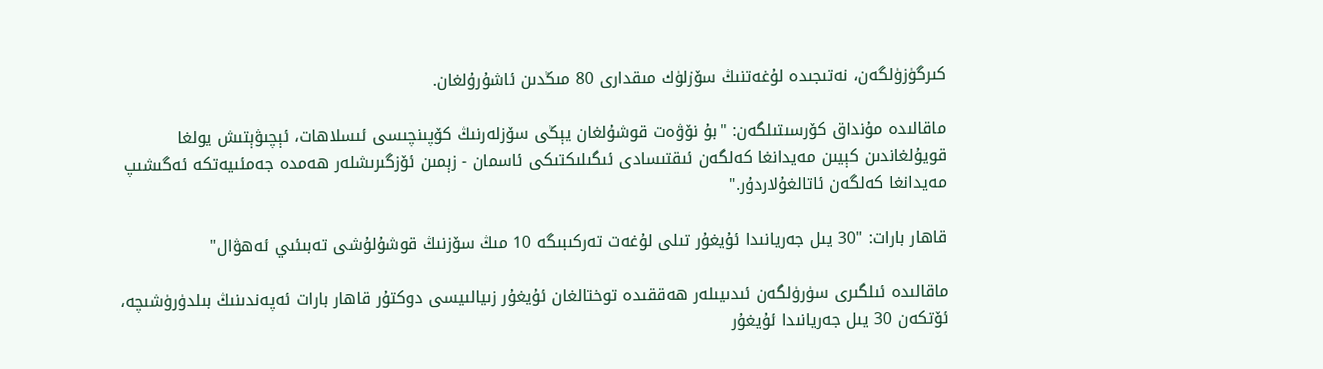كىرگۈزۈلگەن، نەتىجىدە لۇغەتنىڭ سۆزلۈك مىقدارى 80 مىڭدىن ئاشۇرۇلغان.

ماقالىدە مۇنداق كۆرسىتىلگەن: "بۇ نۆۋەت قوشۇلغان يېڭى سۆزلەرنىڭ كۆپىنچىسى ئىسلاھات، ئېچىۋېتىش يولغا قويۇلغاندىن كېيىن مەيدانغا كەلگەن ئىقتىسادى ئىگىلىكتىكى ئاسمان - زېمىن ئۆزگىرىشلەر ھەمدە جەمئىيەتكە ئەگىشىپ مەيدانغا كەلگەن ئاتالغۇلاردۇر."

قاھار بارات: "30 يىل جەريانىدا ئۇيغۇر تىلى لۇغەت تەركىبىگە 10 مىڭ سۆزنىڭ قوشۇلۇشى تەبىئىي ئەھۋال"

ماقالىدە ئىلگىرى سۈرۈلگەن ئىدىيىلەر ھەققىدە توختالغان ئۇيغۇر زىيالىيسى دوكتۇر قاھار بارات ئەپەندىنىڭ بىلدۈرۈشىچە، ئۆتكەن 30 يىل جەريانىدا ئۇيغۇر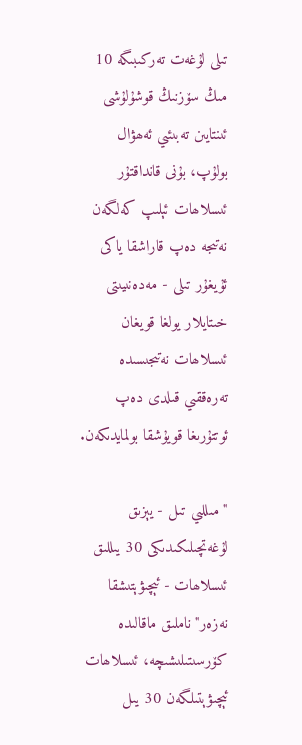تىلى لۇغەت تەركىبىگە 10 مىڭ سۆزنىڭ قوشۇلۇشى ئىنتايىن تەبىئىي ئەھۋال بولۇپ، بۇنى قانداقتۇر ئىسلاھات ئېلىپ كەلگەن نەتىجە دەپ قاراشقا ياكى ئۇيغۇر تىلى - مەدەنىيىتى خىتايلار يولغا قويغان ئىسلاھات نەتىجىسىدە تەرەققىي قىلدى دەپ ئوتتۇرىغا قويۇشقا بولمايدىكەن.

"مىللىي تىل - يېزىق لۇغەتچىلىكىدىكى 30 يىللىق ئىسلاھات - ئېچىۋېتىشقا نەزەر" ناملىق ماقالىدە كۆرسىتىلىشىچە، ئىسلاھات ئېچىۋېتىلگەن 30 يىل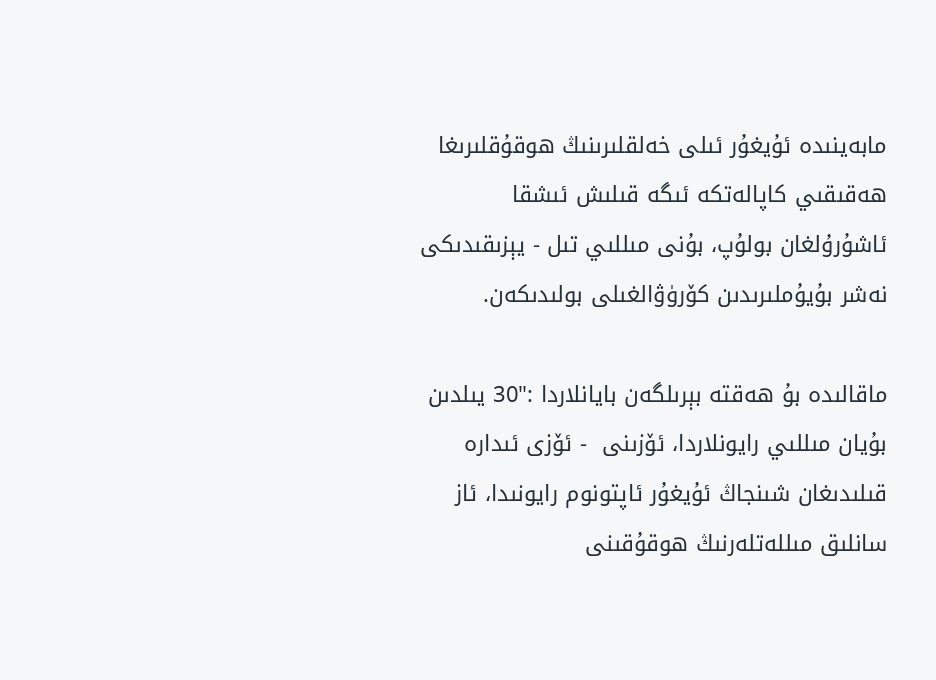مابەينىدە ئۇيغۇر ئىلى خەلقلىرىنىڭ ھوقۇقلىرىغا ھەقىقىي كاپالەتكە ئىگە قىلىش ئىشقا ئاشۇرۇلغان بولۇپ، بۇنى مىللىي تىل - يېزىقىدىكى نەشر بۇيۇملىرىدىن كۆرۈۋالغىلى بولىدىكەن.

ماقالىدە بۇ ھەقتە بېرىلگەن بايانلاردا :"30 يىلدىن بۇيان مىللىي رايونلاردا، ئۆزىنى  - ئۆزى ئىدارە قىلىدىغان شىنجاڭ ئۇيغۇر ئاپتونوم رايونىدا، ئاز سانلىق مىللەتلەرنىڭ ھوقۇقىنى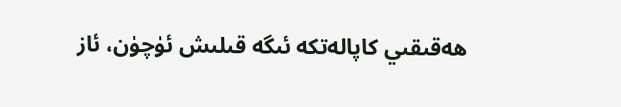ھەقىقىي كاپالەتكە ئىگە قىلىش ئۈچۈن، ئاز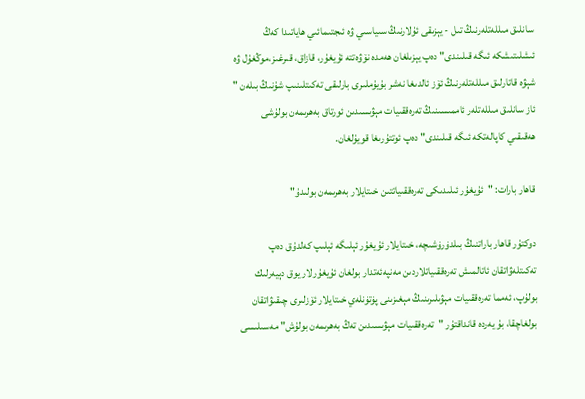سانلىق مىللەتلەرنىڭ تىل - يېزىقى ئۇلارنىڭ سىياسىي ۋە ئىجتىمائىي ھاياتىدا كەڭ ئىشلىتىشكە ئىگە قىلىندى" دەپ يېزىلغان ھەمدە نۆۋەتتە ئۇيغۇر، قازاق، قىرغىز،موڭغۇل ۋە شېۋە قاتارلىق مىللەتلەرنىڭ ئۆز ئالدىغا نەشر بۇيۇملىرى بارلىقى تەكىتلىنىپ شۇنىڭ بىلەن " ئاز سانلىق مىللەتلەر ئاممىسىنىڭ تەرەققىيات مېۋىسىدىن ئورتاق بەھرىمەن بولۇشى ھەقىقىي كاپالەتكە ئىگە قىلىندى" دەپ ئوتتۇرىغا قويۇلغان.

قاھار بارات: "ئۇيغۇر ئىلىدىكى تەرەققىياتتىن خىتايلار بەھرىمەن بولىدۇ"

دوكتۇر قاھار باراتنىڭ بىلدۈرۈشىچە، خىتايلار ئۇيغۇر ئېلىگە ئېلىپ كەلدۇق دەپ تەكىتلەۋاتقان ئاتالمىش تەرەققىياتلاردىن مەنپەئەتدار بولغان ئۇيغۇرلار يوق دېيەرلىك بولۇپ، ئەمما تەرەققىيات مېۋىلىرىنىڭ مېغىزىنى پۈتۈنلەي خىتايلار ئۆزلىرى چىقىۋاتقان بولغاچقا، بۇ يەردە قانداقتۇر "تەرەققىيات مېۋىسىدىن تەڭ بەھرىمەن بولۇش" مەسىلىسى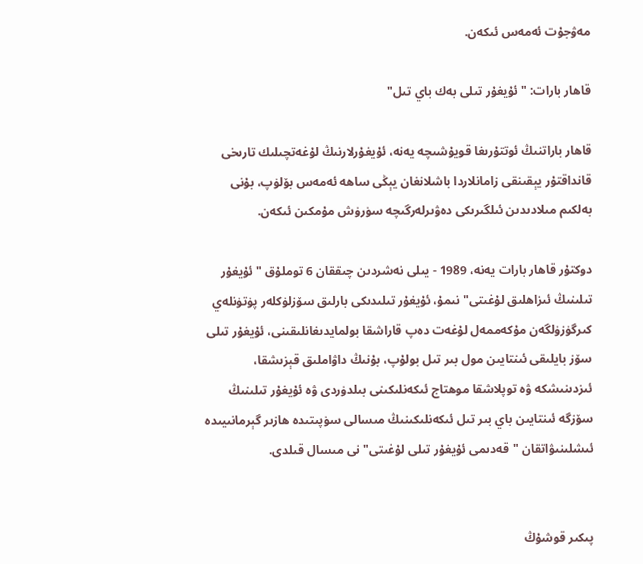مەۋجۇت ئەمەس ئىكەن.

قاھار بارات: "ئۇيغۇر تىلى بەك باي تىل"

قاھار باراتنىڭ ئوتتۇرىغا قويۇشىچە يەنە، ئۇيغۇرلارنىڭ لۇغەتچىلىك تارىخى قانداقتۇر يېقىنقى زامانلاردا باشلانغان يېڭى ساھە ئەمەس بۆلۈپ، بۇنى بەلكىم مىلادىدىن ئىلگىرىكى دەۋىرلەرگىچە سۈرۈش مۇمكىن ئىكەن.

دوكتۇر قاھار بارات يەنە، 1989 - يىلى نەشردىن چىققان 6 توملۇق "ئۇيغۇر تىلىنىڭ ئىزاھلىق لۇغىتى" نىمۇ، ئۇيغۇر تىلىدىكى بارلىق سۆزلۈكلەر پۈتۈنلەي كىرگۈزۈلگەن مۇكەممەل لۇغەت دەپ قاراشقا بولمايدىغانلىقىنى، ئۇيغۇر تىلى سۆز بايلىقى ئىنتايىن مول بىر تىل بولۇپ، بۇنىڭ داۋاملىق قېزىشقا، ئىزدىنىشكە ۋە توپلاشقا موھتاج ئىكەنلىكىنى بىلدۈردى ۋە ئۇيغۇر تىلىنىڭ سۆزگە ئىنتايىن باي بىر تىل ئىكەنلىكىنىڭ مىسالى سۈپىتىدە ھازىر گېرمانىيىدە ئىشلىنىۋاتقان "قەدىمى ئۇيغۇر تىلى لۇغىتى" نى مىسال قىلدى.


پىكىر قوشۇڭ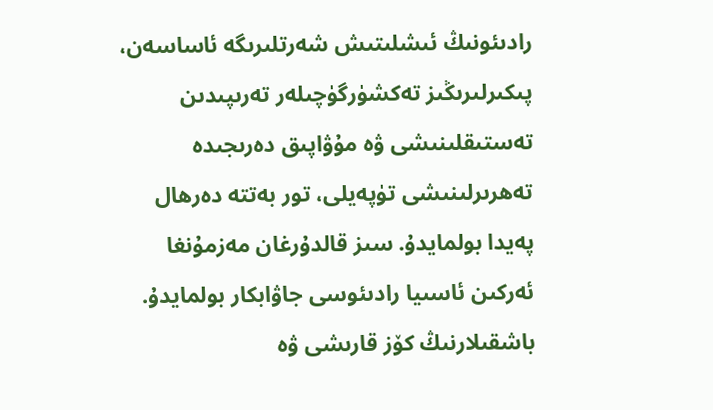رادىئونىڭ ئىشلىتىش شەرتلىرىگە ئاساسەن، پىكىرلىرىڭىز تەكشۈرگۈچىلەر تەرىپىدىن تەستىقلىنىشى ۋە مۇۋاپىق دەرىجىدە تەھرىرلىنىشى تۈپەيلى، تور بەتتە دەرھال پەيدا بولمايدۇ. سىز قالدۇرغان مەزمۇنغا ئەركىن ئاسىيا رادىئوسى جاۋابكار بولمايدۇ. باشقىلارنىڭ كۆز قارىشى ۋە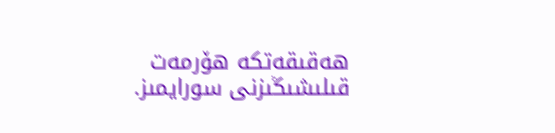ھەقىقەتكە ھۆرمەت قىلىشىڭىزنى سورايمىز.